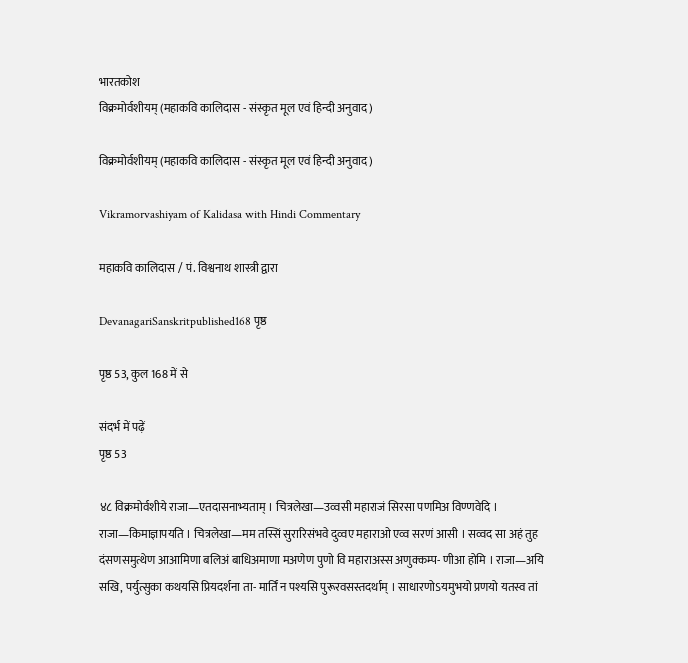भारतकोश
विक्रमोर्वशीयम् (महाकवि कालिदास - संस्कृत मूल एवं हिन्दी अनुवाद)

विक्रमोर्वशीयम् (महाकवि कालिदास - संस्कृत मूल एवं हिन्दी अनुवाद)

Vikramorvashiyam of Kalidasa with Hindi Commentary

महाकवि कालिदास / पं. विश्वनाथ शास्त्री द्वारा

DevanagariSanskritpublished168 पृष्ठ

पृष्ठ 53, कुल 168 में से

संदर्भ में पढ़ें
पृष्ठ 53

४८ विक्रमोर्वशीये राजा—एतदासनाभ्यताम् । चित्रलेखा—उव्वसी महाराजं सिरसा पणमिअ विण्णवेदि । राजा—किमाज्ञापयति । चित्रलेखा—मम तस्सिं सुरारिसंभवे दुव्वए महाराओ एव्व सरणं आसी । सव्वद सा अहं तुह दंसणसमुत्थेण आआमिणा बलिअं बाधिअमाणा मअणेण पुणो वि महाराअस्स अणुक्कम्प- णीआ होमि । राजा—अयि सखि, पर्युत्सुका कथयसि प्रियदर्शना ता- मार्तिं न पश्यसि पुरूरवसस्तदर्थाम् । साधारणोऽयमुभयो प्रणयो यतस्व तां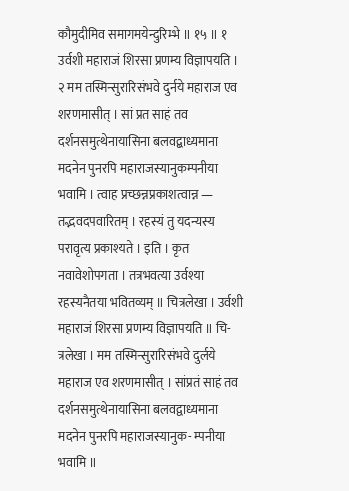कौमुदीमिव समागमयेन्दुरिम्भे ॥ १५ ॥ १ उर्वशी महाराजं शिरसा प्रणम्य विज्ञापयति । २ मम तस्मिन्सुरारिसंभवे दुर्नये महाराज एव शरणमासीत् । सां प्रत साहं तव दर्शनसमुत्थेनायासिना बलवद्बाध्यमाना मदनेन पुनरपि महाराजस्यानुकम्पनीया भवामि । त्वाह प्रच्छन्नप्रकाशत्वान्न — तद्भवदपवारितम् । रहस्यं तु यदन्यस्य परावृत्य प्रकाश्यते । इति । कृत नवावेशोपगता । तत्रभवत्या उर्वश्या रहस्यनैतया भवितव्यम् ॥ चित्रलेखा । उर्वशी महाराजं शिरसा प्रणम्य विज्ञापयति ॥ चि- त्रलेखा । मम तस्मिन्सुरारिसंभवे दुर्लये महाराज एव शरणमासीत् । सांप्रतं साहं तव दर्शनसमुत्थेनायासिना बलवद्वाध्यमाना मदनेन पुनरपि महाराजस्यानुक- म्पनीया भवामि ॥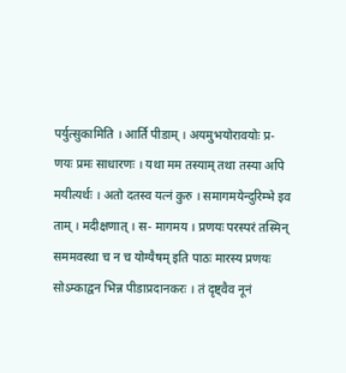पर्युत्सुकामिति । आर्ति पीडाम् । अयमुभयोरावयोः प्र- णयः प्रमः साधारणः । यथा मम तस्याम् तथा तस्या अपि मयीत्यर्थः । अतो दतस्व यत्नं कुरु । समागमयेन्दुरिम्भे इव ताम् । मदीक्षणात् । स- मागमय । प्रणयः परस्परं तस्मिन् सममवस्था च न च योग्यैषम् इति पाठः मारस्य प्रणयः सोऽम्काद्वन भिन्न पीडाप्रदानकरः । तं दृष्ट्वैव नूनं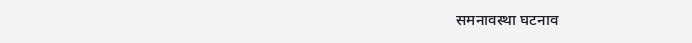समनावस्था घटनाव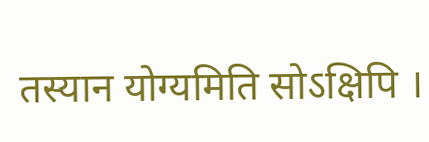तस्यान योग्यमिति सोऽक्षिपि ।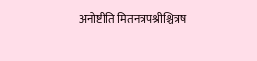अनोष्टीति मितनत्रपश्रीश्चित्रष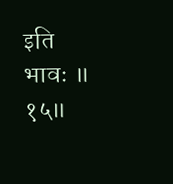इति भावः ॥ १५॥